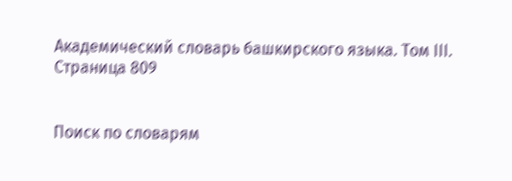Академический словарь башкирского языка. Том III. Страница 809


Поиск по словарям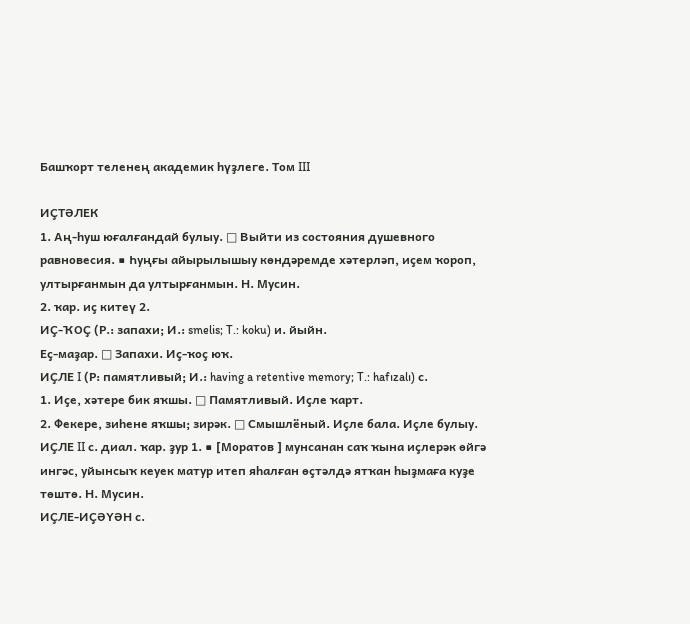Башҡорт теленең академик һүҙлеге. Том III

ИҪТӘЛЕК
1. Аң-һуш юғалғандай булыу. □ Выйти из состояния душевного равновесия. ■ Һуңғы айырылышыу көндәремде хәтерләп, иҫем ҡороп, ултырғанмын да ултырғанмын. Н. Мусин.
2. ҡар. иҫ китеү 2.
ИҪ-ҠОҪ (Р.: запахи; И.: smelis; T.: koku) и. йыйн.
Еҫ-маҙар. □ Запахи. Иҫ-ҡоҫ юҡ.
ИҪЛЕ I (Р: памятливый; И.: having a retentive memory; T.: hafızalı) с.
1. Иҫе, хәтере бик яҡшы. □ Памятливый. Иҫле ҡарт.
2. Фекере, зиһене яҡшы; зирәк. □ Смышлёный. Иҫле бала. Иҫле булыу.
ИҪЛЕ II с. диал. ҡар. ҙур 1. ■ [Моратов ] мунсанан саҡ ҡына иҫлерәк өйгә ингәс, уйынсыҡ кеуек матур итеп яһалған өҫтәлдә ятҡан һыҙмаға куҙе төштө. Н. Мусин.
ИҪЛЕ-ИҪӘҮӘН с.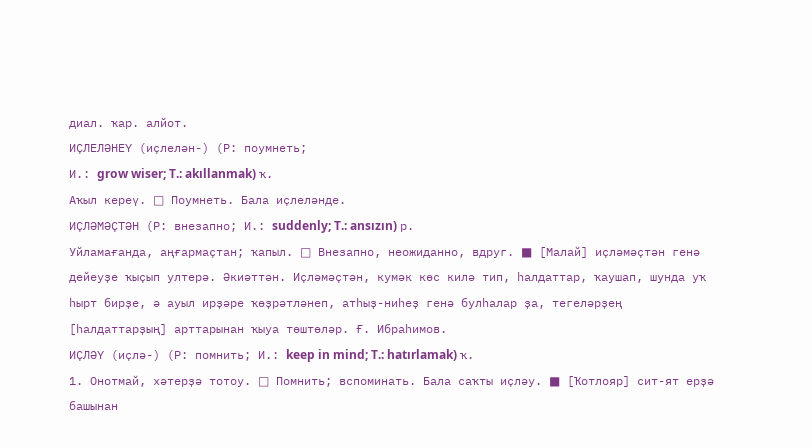диал. ҡар. алйот.
ИҪЛЕЛӘНЕҮ (иҫлелән-) (Р: поумнеть;
И.: grow wiser; T.: akıllanmak) ҡ.
Аҡыл кереү. □ Поумнеть. Бала иҫлеләнде.
ИҪЛӘМӘҪТӘН (Р: внезапно; И.: suddenly; T.: ansızın) р.
Уйламағанда, аңғармаҫтан; ҡапыл. □ Внезапно, неожиданно, вдруг. ■ [Малай] иҫләмәҫтән генә дейеуҙе ҡыҫып ултерә. Әкиәттән. Иҫләмәҫтән, кумәк көс килә тип, һалдаттар, ҡаушап, шунда уҡ һырт бирҙе, ә ауыл ирҙәре ҡөҙрәтләнеп, атһыҙ-ниһеҙ генә булһалар ҙа, тегеләрҙең [һалдаттарҙың] арттарынан ҡыуа төштөләр. Ғ. Ибраһимов.
ИҪЛӘҮ (иҫлә-) (Р: помнить; И.: keep in mind; T.: hatırlamak) ҡ.
1. Онотмай, хәтерҙә тотоу. □ Помнить; вспоминать. Бала саҡты иҫләу. ■ [Ҡотлояр] сит-ят ерҙә башынан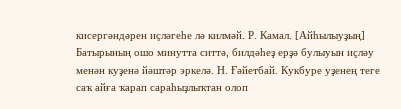кисергәндәрен иҫләгеһе лә килмәй. Р. Камал. [Айһылыуҙың] Батырының ошо минутта ситтә, билдәһеҙ ерҙә булыуын иҫләу менән куҙенә йәштәр эркелә. Н. Ғәйетбай. Кукбуре уҙенең теге саҡ айға ҡарап сараһыҙлыҡтан олоп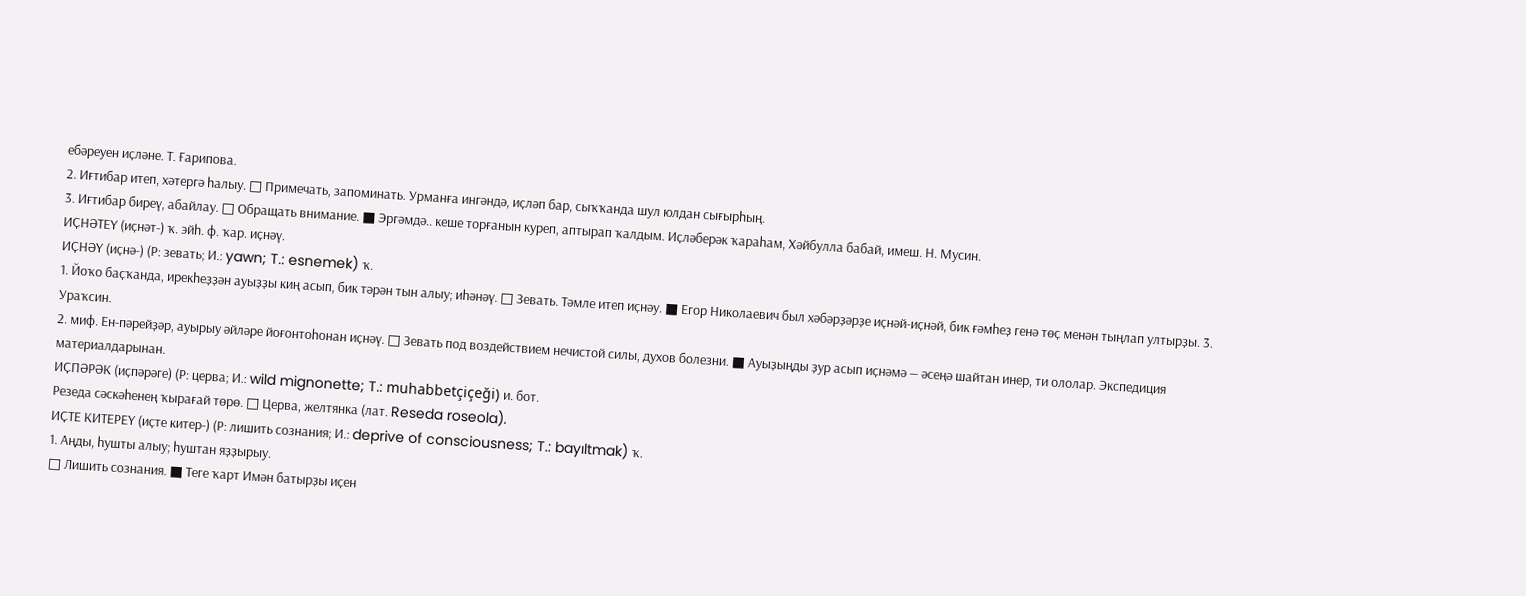ебәреуен иҫләне. Т. Ғарипова.
2. Иғтибар итеп, хәтергә һалыу. □ Примечать, запоминать. Урманға ингәндә, иҫләп бар, сыҡҡанда шул юлдан сығырһың.
3. Иғтибар биреү, абайлау. □ Обращать внимание. ■ Эргәмдә.. кеше торғанын куреп, аптырап ҡалдым. Иҫләберәк ҡараһам, Хәйбулла бабай, имеш. Н. Мусин.
ИҪНӘТЕҮ (иҫнәт-) ҡ. эйһ. ф. ҡар. иҫнәү.
ИҪНӘҮ (иҫнә-) (Р: зевать; И.: yawn; T.: esnemek) ҡ.
1. Йоҡо баҫҡанда, ирекһеҙҙән ауыҙҙы киң асып, бик тәрән тын алыу; иһәнәү. □ Зевать. Тәмле итеп иҫнәу. ■ Егор Николаевич был хәбәрҙәрҙе иҫнәй-иҫнәй, бик ғәмһеҙ генә төҫ менән тыңлап ултырҙы. 3. Ураҡсин.
2. миф. Ен-пәрейҙәр, ауырыу әйләре йоғонтоһонан иҫнәү. □ Зевать под воздействием нечистой силы, духов болезни. ■ Ауыҙыңды ҙур асып иҫнәмә — әсеңә шайтан инер, ти ололар. Экспедиция материалдарынан.
ИҪПӘРӘК (иҫпәрәге) (Р: церва; И.: wild mignonette; T.: muhabbetçiçeği) и. бот.
Резеда сәскәһенең ҡырағай төрө. □ Церва, желтянка (лат. Reseda roseola).
ИҪТЕ КИТЕРЕҮ (иҫте китер-) (Р: лишить сознания; И.: deprive of consciousness; T.: bayıltmak) ҡ.
1. Аңды, һушты алыу; һуштан яҙҙырыу.
□ Лишить сознания. ■ Теге ҡарт Имән батырҙы иҫен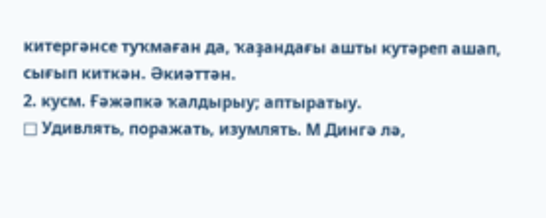китергәнсе туҡмаған да, ҡаҙандағы ашты кутәреп ашап, сығып киткән. Әкиәттән.
2. кусм. Ғәжәпкә ҡалдырыу; аптыратыу.
□ Удивлять, поражать, изумлять. М Дингә лә,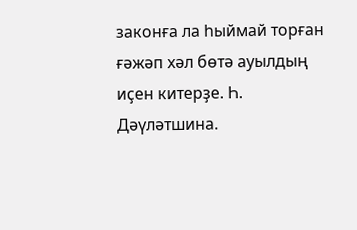законға ла һыймай торған ғәжәп хәл бөтә ауылдың иҫен китерҙе. Һ. Дәүләтшина.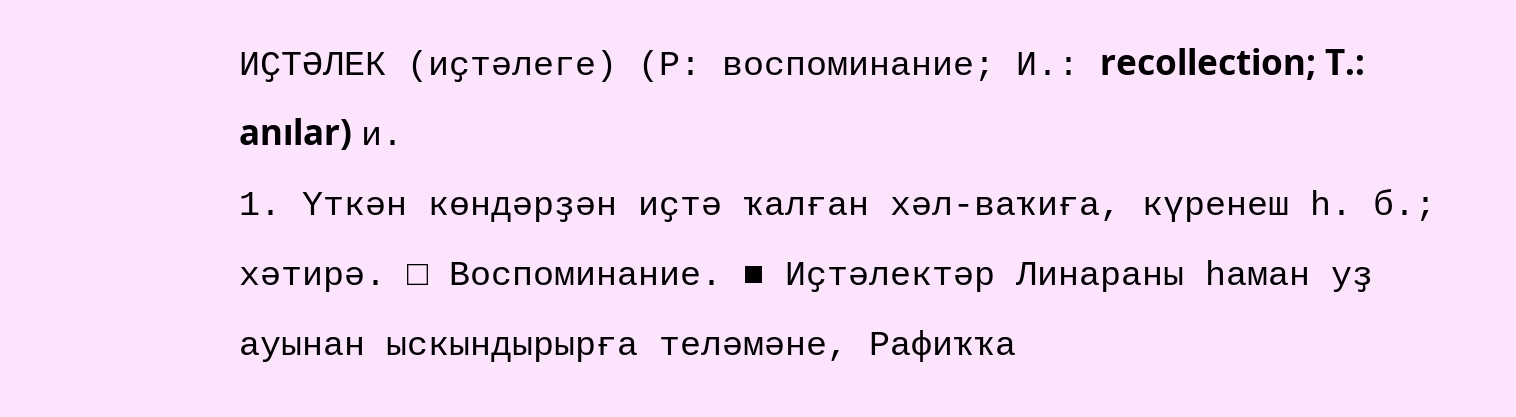ИҪТӘЛЕК (иҫтәлеге) (Р: воспоминание; И.: recollection; T.: anılar) и.
1. Үткән көндәрҙән иҫтә ҡалған хәл-ваҡиға, күренеш һ. б.; хәтирә. □ Воспоминание. ■ Иҫтәлектәр Линараны һаман уҙ ауынан ыскындырырға теләмәне, Рафиҡҡа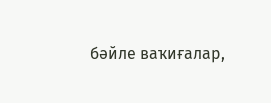бәйле ваҡиғалар,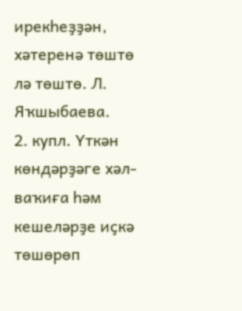ирекһеҙҙән, хәтеренә төштө лә төштө. Л. Яҡшыбаева.
2. купл. Үткән көндәрҙәге хәл-ваҡиға һәм кешеләрҙе иҫкә төшөрөп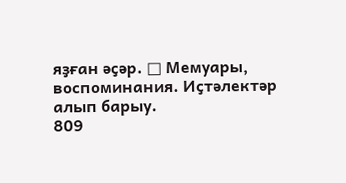яҙған әҫәр. □ Мемуары, воспоминания. Иҫтәлектәр алып барыу.
809